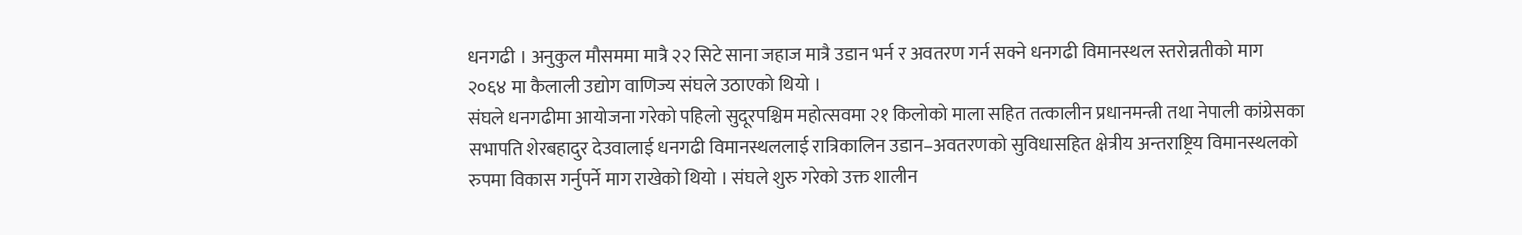धनगढी । अनुकुल मौसममा मात्रै २२ सिटे साना जहाज मात्रै उडान भर्न र अवतरण गर्न सक्ने धनगढी विमानस्थल स्तरोन्नतीको माग २०६४ मा कैलाली उद्योग वाणिज्य संघले उठाएको थियो ।
संघले धनगढीमा आयोजना गरेको पहिलो सुदूरपश्चिम महोत्सवमा २१ किलोको माला सहित तत्कालीन प्रधानमन्त्री तथा नेपाली कांग्रेसका सभापति शेरबहादुर देउवालाई धनगढी विमानस्थललाई रात्रिकालिन उडान–अवतरणको सुविधासहित क्षेत्रीय अन्तराष्ट्रिय विमानस्थलको रुपमा विकास गर्नुपर्ने माग राखेको थियो । संघले शुरु गरेको उक्त शालीन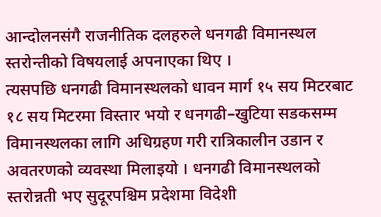आन्दोलनसंगै राजनीतिक दलहरुले धनगढी विमानस्थल स्तरोन्तीको विषयलाई अपनाएका थिए ।
त्यसपछि धनगढी विमानस्थलको धावन मार्ग १५ सय मिटरबाट १८ सय मिटरमा विस्तार भयो र धनगढी–खुटिया सडकसम्म विमानस्थलका लागि अधिग्रहण गरी रात्रिकालीन उडान र अवतरणको व्यवस्था मिलाइयो । धनगढी विमानस्थलको स्तरोन्नती भए सुदूरपश्चिम प्रदेशमा विदेशी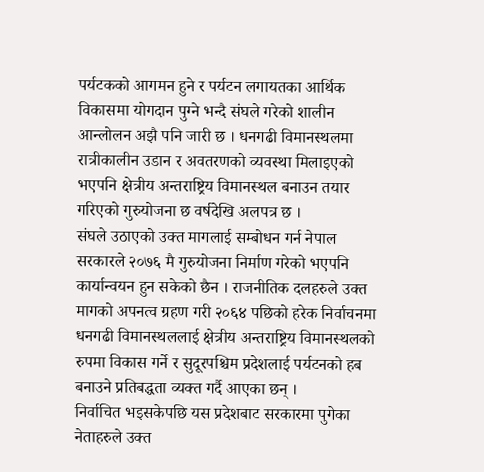पर्यटकको आगमन हुने र पर्यटन लगायतका आर्थिक विकासमा योगदान पुग्ने भन्दै संघले गरेको शालीन आन्लोलन अझै पनि जारी छ । धनगढी विमानस्थलमा रात्रीकालीन उडान र अवतरणको व्यवस्था मिलाइएको भएपनि क्षेत्रीय अन्तराष्ट्रिय विमानस्थल बनाउन तयार गरिएको गुरुयोजना छ वर्षदेखि अलपत्र छ ।
संघले उठाएको उक्त मागलाई सम्बोधन गर्न नेपाल सरकारले २०७६ मै गुरुयोजना निर्माण गरेको भएपनि कार्यान्वयन हुन सकेको छैन । राजनीतिक दलहरुले उक्त मागको अपनत्व ग्रहण गरी २०६४ पछिको हरेक निर्वाचनमा धनगढी विमानस्थललाई क्षेत्रीय अन्तराष्ट्रिय विमानस्थलको रुपमा विकास गर्ने र सुदूरपश्चिम प्रदेशलाई पर्यटनको हब बनाउने प्रतिबद्धता व्यक्त गर्दै आएका छन् ।
निर्वाचित भइसकेपछि यस प्रदेशबाट सरकारमा पुगेका नेताहरुले उक्त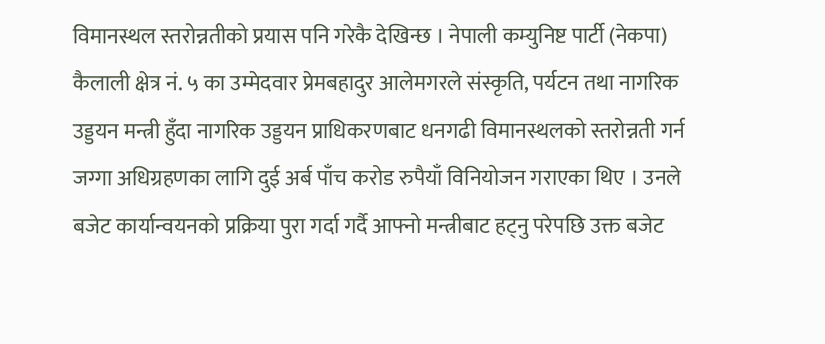विमानस्थल स्तरोन्नतीको प्रयास पनि गरेकै देखिन्छ । नेपाली कम्युनिष्ट पार्टी (नेकपा) कैलाली क्षेत्र नं. ५ का उम्मेदवार प्रेमबहादुर आलेमगरले संस्कृति, पर्यटन तथा नागरिक उड्डयन मन्त्री हुँदा नागरिक उड्डयन प्राधिकरणबाट धनगढी विमानस्थलको स्तरोन्नती गर्न जग्गा अधिग्रहणका लागि दुई अर्ब पाँच करोड रुपैयाँ विनियोजन गराएका थिए । उनले बजेट कार्यान्वयनको प्रक्रिया पुरा गर्दा गर्दै आफ्नो मन्त्रीबाट हट्नु परेपछि उक्त बजेट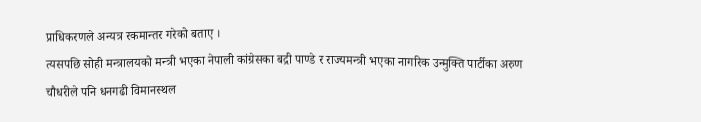प्राधिकरणले अन्यत्र रकमान्तर गरेको बताए ।
त्यसपछि सोही मन्त्रालयको मन्त्री भएका नेपाली कांग्रेसका बद्री पाण्डे र राज्यमन्त्री भएका नागरिक उन्मुक्ति पार्टीका अरुण चौधरीले पनि धनगढी विमानस्थल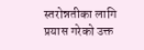स्तरोन्नतीका लागि प्रयास गरेको उक्त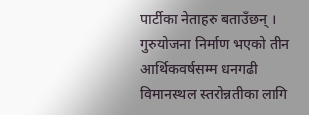पार्टीका नेताहरु बताउँछन् । गुरुयोजना निर्माण भएको तीन आर्थिकवर्षसम्म धनगढी विमानस्थल स्तरोन्नतीका लागि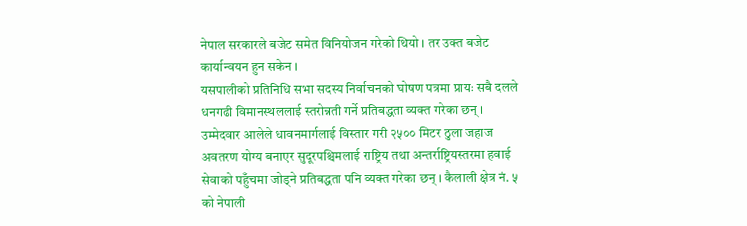नेपाल सरकारले बजेट समेत विनियोजन गरेको थियो । तर उक्त बजेट कार्यान्वयन हुन सकेन ।
यसपालीको प्रतिनिधि सभा सदस्य निर्वाचनको घोषण पत्रमा प्रायः सबै दलले धनगढी विमानस्थललाई स्तरोन्नती गर्ने प्रतिबद्धता व्यक्त गरेका छन् । उम्मेदवार आलेले धावनमार्गलाई विस्तार गरी २५०० मिटर ठुला जहाज अवतरण योग्य बनाएर सुदूरपश्चिमलाई राष्ट्रिय तथा अन्तर्राष्ट्रियस्तरमा हवाई सेवाको पहुँचमा जोड्ने प्रतिबद्धता पनि व्यक्त गरेका छन् । कैलाली क्षेत्र नं. ५ को नेपाली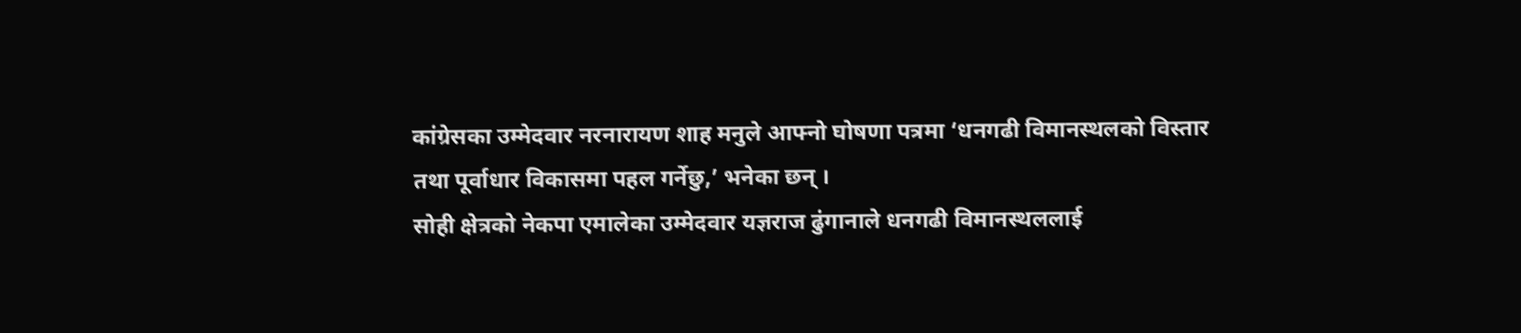कांग्रेसका उम्मेदवार नरनारायण शाह मनुले आफ्नो घोषणा पत्रमा ‘धनगढी विमानस्थलको विस्तार तथा पूर्वाधार विकासमा पहल गर्नेछु,’ भनेका छन् ।
सोही क्षेत्रको नेकपा एमालेका उम्मेदवार यज्ञराज ढुंगानाले धनगढी विमानस्थललाई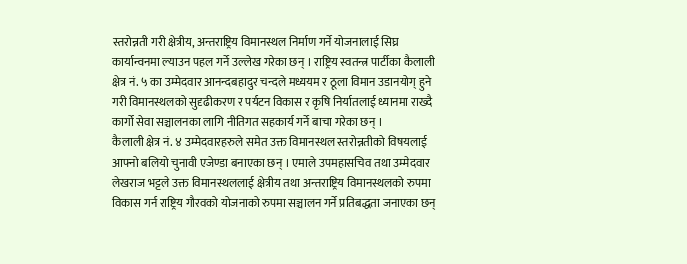स्तरोन्नती गरी क्षेत्रीय, अन्तराष्ट्रिय विमानस्थल निर्माण गर्ने योजनालाई सिघ्र कार्यान्वनमा ल्याउन पहल गर्ने उल्लेख गरेका छन् । राष्ट्रिय स्वतन्त्र पार्टीका कैलाली क्षेत्र नं. ५ का उम्मेदवार आनन्दबहादुर चन्दले मध्ययम र ठूला विमान उडानयोग् हुने गरी विमानस्थलको सुदृढीकरण र पर्यटन विकास र कृषि निर्यातलाई ध्यानमा राख्दै कार्गो सेवा सञ्चालनका लागि नीतिगत सहकार्य गर्ने बाचा गरेका छन् ।
कैलाली क्षेत्र नं. ४ उम्मेदवारहरुले समेत उक्त विमानस्थल स्तरोन्नतीको विषयलाई आफ्नो बलियो चुनावी एजेण्डा बनाएका छन् । एमाले उपमहासचिव तथा उम्मेदवार लेखराज भट्टले उक्त विमानस्थललाई क्षेत्रीय तथा अन्तराष्ट्रिय विमानस्थलको रुपमा विकास गर्न राष्ट्रिय गौरवको योजनाको रुपमा सञ्चालन गर्ने प्रतिबद्धता जनाएका छन्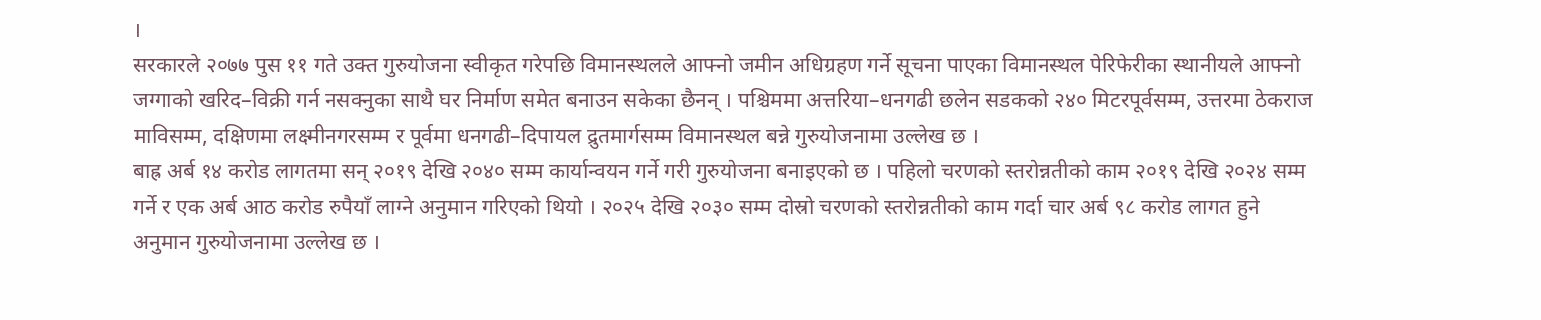।
सरकारले २०७७ पुस ११ गते उक्त गुरुयोजना स्वीकृत गरेपछि विमानस्थलले आफ्नो जमीन अधिग्रहण गर्ने सूचना पाएका विमानस्थल पेरिफेरीका स्थानीयले आफ्नो जग्गाको खरिद–विक्री गर्न नसक्नुका साथै घर निर्माण समेत बनाउन सकेका छैनन् । पश्चिममा अत्तरिया–धनगढी छलेन सडकको २४० मिटरपूर्वसम्म, उत्तरमा ठेकराज माविसम्म, दक्षिणमा लक्ष्मीनगरसम्म र पूर्वमा धनगढी–दिपायल द्रुतमार्गसम्म विमानस्थल बन्ने गुरुयोजनामा उल्लेख छ ।
बाह्र अर्ब १४ करोड लागतमा सन् २०१९ देखि २०४० सम्म कार्यान्वयन गर्ने गरी गुरुयोजना बनाइएको छ । पहिलो चरणको स्तरोन्नतीको काम २०१९ देखि २०२४ सम्म गर्ने र एक अर्ब आठ करोड रुपैयाँ लाग्ने अनुमान गरिएको थियो । २०२५ देखि २०३० सम्म दोस्रो चरणको स्तरोन्नतीको काम गर्दा चार अर्ब ९८ करोड लागत हुने अनुमान गुरुयोजनामा उल्लेख छ ।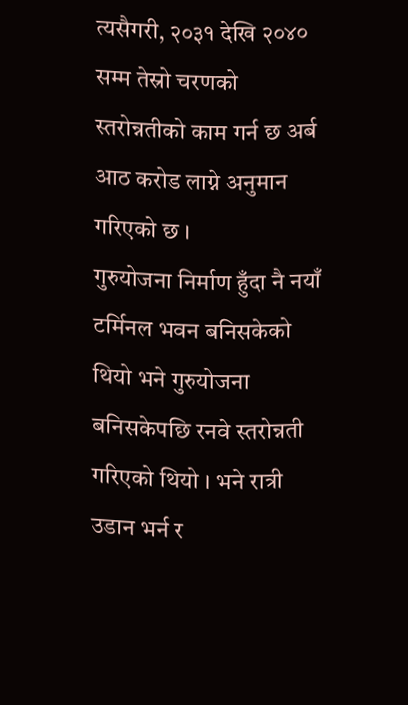त्यसैगरी, २०३१ देखि २०४० सम्म तेस्रो चरणको स्तरोन्नतीको काम गर्न छ अर्ब आठ करोड लाग्ने अनुमान गरिएको छ ।
गुरुयोजना निर्माण हुँदा नै नयाँ टर्मिनल भवन बनिसकेको थियो भने गुरुयोजना बनिसकेपछि रनवे स्तरोन्नती गरिएको थियो । भने रात्री उडान भर्न र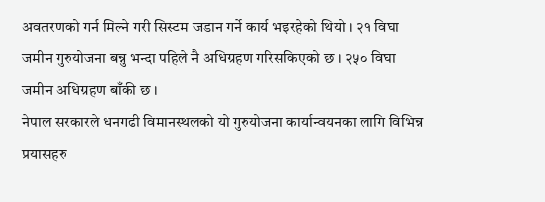अवतरणको गर्न मिल्ने गरी सिस्टम जडान गर्ने कार्य भइरहेको थियो । २१ विघा जमीन गुरुयोजना बन्नु भन्दा पहिले नै अधिग्रहण गरिसकिएको छ । २५० विघा जमीन अधिग्रहण बाँकी छ ।
नेपाल सरकारले धनगढी विमानस्थलको यो गुरुयोजना कार्यान्वयनका लागि विभिन्न प्रयासहरु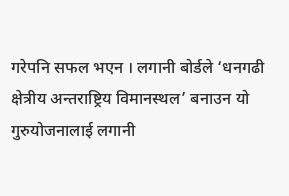गरेपनि सफल भएन । लगानी बोर्डले ‘धनगढी क्षेत्रीय अन्तराष्ट्रिय विमानस्थल’ बनाउन यो गुरुयोजनालाई लगानी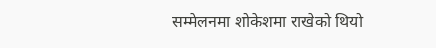सम्मेलनमा शोकेशमा राखेको थियो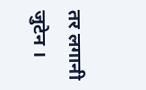तर लगानी जुटेन ।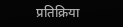प्रतिक्रिया